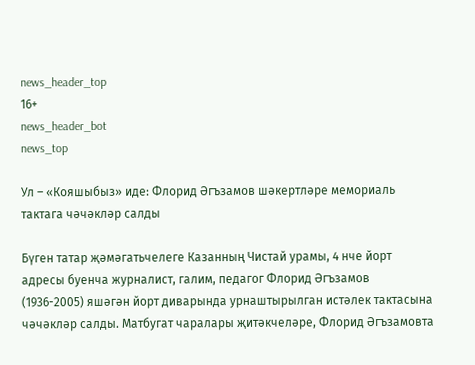news_header_top
16+
news_header_bot
news_top

Ул – «Кояшыбыз» иде: Флорид Әгъзамов шәкертләре мемориаль тактага чәчәкләр салды

Бүген татар җәмәгатьчелеге Казанның Чистай урамы, 4 нче йорт адресы буенча журналист, галим, педагог Флорид Әгъзамов (1936-2005) яшәгән йорт диварында урнаштырылган истәлек тактасына чәчәкләр салды. Матбугат чаралары җитәкчеләре, Флорид Әгъзамовта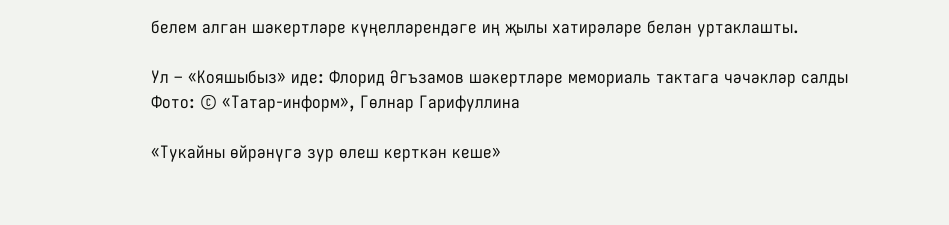белем алган шәкертләре күңелләрендәге иң җылы хатирәләре белән уртаклашты.

Ул – «Кояшыбыз» иде: Флорид Әгъзамов шәкертләре мемориаль тактага чәчәкләр салды
Фото: © «Татар-информ», Гөлнар Гарифуллина

«Тукайны өйрәнүгә зур өлеш керткән кеше»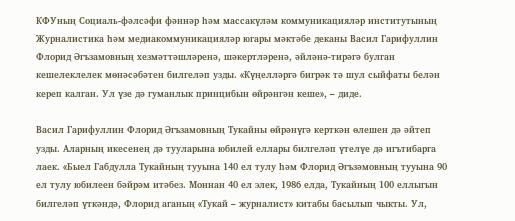КФУның Социаль-фәлсәфи фәннәр һәм массакүләм коммуникацияләр институтының Журналистика һәм медиакоммуникацияләр югары мәктәбе деканы Васил Гарифуллин Флорид Әгъзамовның хезмәттәшләренә, шәкертләренә, әйләнә-тирәгә булган кешелеклелек мөнәсәбәтен билгеләп узды. «Күңелләргә бигрәк тә шул сыйфаты белән кереп калган. Ул үзе дә гуманлык принцибын өйрәнгән кеше», – диде.

Васил Гарифуллин Флорид Әгъзамовның Тукайны өйрәнүгә керткән өлешен дә әйтеп узды. Аларның икесенең дә тууларына юбилей еллары билгеләп үтелүе дә игътибарга лаек. «Быел Габдулла Тукайның тууына 140 ел тулу һәм Флорид Әгъзәмовның тууына 90 ел тулу юбилеен бәйрәм итәбез. Моннан 40 ел элек, 1986 елда, Тукайның 100 еллыгын билгеләп үткәндә, Флорид аганың «Тукай – журналист» китабы басылып чыкты. Ул,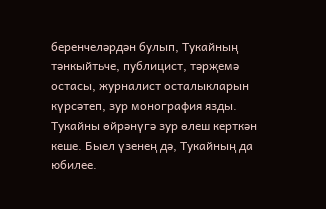беренчеләрдән булып, Тукайның тәнкыйтьче, публицист, тәрҗемә остасы, журналист осталыкларын күрсәтеп, зур монография язды. Тукайны өйрәнүгә зур өлеш керткән кеше. Быел үзенең дә, Тукайның да юбилее.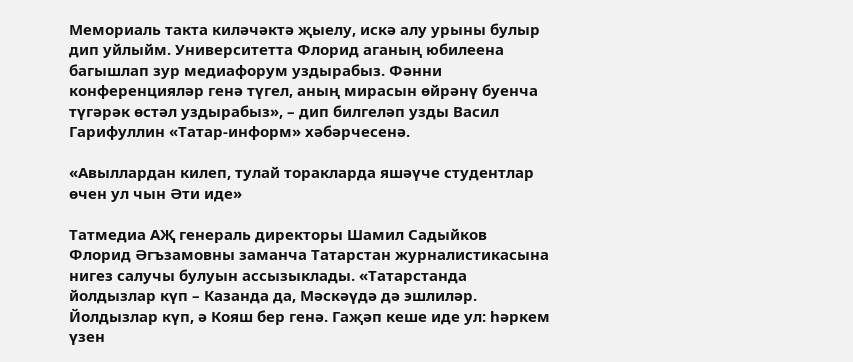Мемориаль такта киләчәктә җыелу, искә алу урыны булыр дип уйлыйм. Университетта Флорид аганың юбилеена багышлап зур медиафорум уздырабыз. Фәнни конференцияләр генә түгел, аның мирасын өйрәнү буенча түгәрәк өстәл уздырабыз», – дип билгеләп узды Васил Гарифуллин «Татар-информ» хәбәрчесенә.

«Авыллардан килеп, тулай торакларда яшәүче студентлар өчен ул чын Әти иде»

Татмедиа АҖ генераль директоры Шамил Садыйков Флорид Әгъзамовны заманча Татарстан журналистикасына нигез салучы булуын ассызыклады. «Татарстанда йолдызлар күп – Казанда да, Мәскәүдә дә эшлиләр. Йолдызлар күп, ә Кояш бер генә. Гаҗәп кеше иде ул: һәркем үзен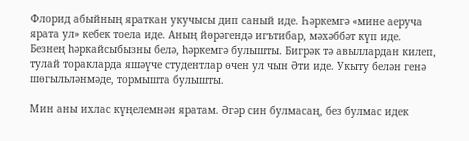Флорид абыйның яраткан укучысы дип саный иде. Һәркемгә «мине аеруча ярата ул» кебек тоела иде. Аның йөрәгендә игътибар, мәхәббәт күп иде. Безнең һәркайсыбызны белә, һәркемгә булышты. Бигрәк тә авыллардан килеп, тулай торакларда яшәүче студентлар өчен ул чын Әти иде. Укыту белән генә шөгыльләнмәде, тормышта булышты.

Мин аны ихлас күңелемнән яратам. Әгәр син булмасаң, без булмас идек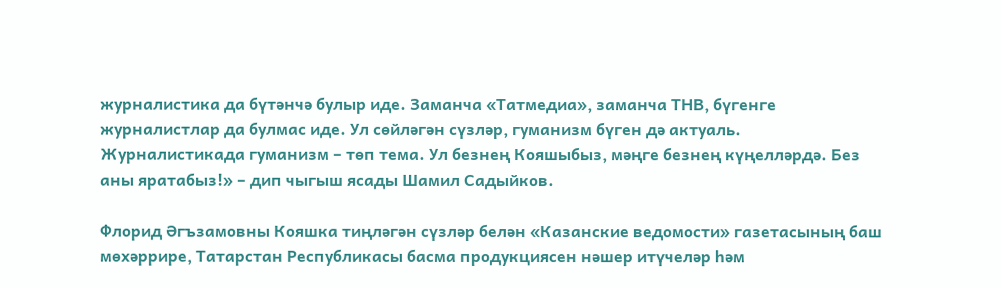журналистика да бүтәнчә булыр иде. Заманча «Татмедиа», заманча ТНВ, бүгенге журналистлар да булмас иде. Ул сөйләгән сүзләр, гуманизм бүген дә актуаль. Журналистикада гуманизм – төп тема. Ул безнең Кояшыбыз, мәңге безнең күңелләрдә. Без аны яратабыз!» – дип чыгыш ясады Шамил Садыйков.

Флорид Әгъзамовны Кояшка тиңләгән сүзләр белән «Казанские ведомости» газетасының баш мөхәррире, Татарстан Республикасы басма продукциясен нәшер итүчеләр һәм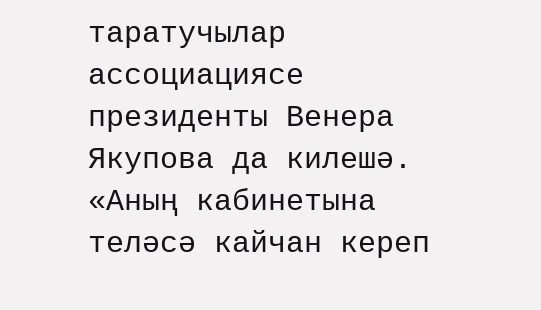таратучылар ассоциациясе президенты Венера Якупова да килешә. «Аның кабинетына теләсә кайчан кереп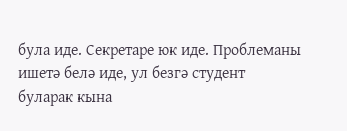була иде. Секретаре юк иде. Проблеманы ишетә белә иде, ул безгә студент буларак кына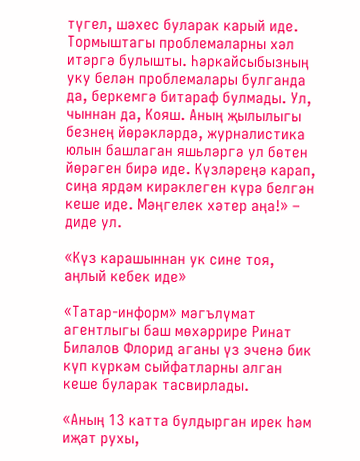түгел, шәхес буларак карый иде. Тормыштагы проблемаларны хәл итәргә булышты. Һәркайсыбызның уку белән проблемалары булганда да, беркемгә битараф булмады. Ул, чыннан да, Кояш. Аның җылылыгы безнең йөрәкләрдә, журналистика юлын башлаган яшьләргә ул бөтен йөрәген бирә иде. Күзләреңә карап, сиңа ярдәм кирәклеген күрә белгән кеше иде. Мәңгелек хәтер аңа!» – диде ул.

«Күз карашыннан ук сине тоя, аңлый кебек иде»

«Татар-информ» мәгълүмат агентлыгы баш мөхәррире Ринат Билалов Флорид аганы үз эченә бик күп күркәм сыйфатларны алган кеше буларак тасвирлады.

«Аның 13 катта булдырган ирек һәм иҗат рухы,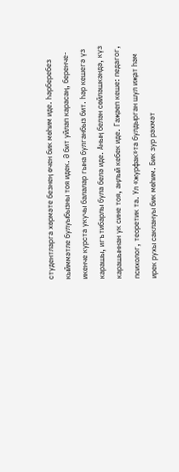студентларга хөрмәте безнең өчен бик мөһим иде. Һәрберебез кыйммәтле булуыбызны тоя идек. Ә бит уйлап карасаң, беренче-икенче курста укучы балалар гына булганбыз бит. Һәр кешегә үз карашы, игътибарлы була белә иде. Аның белән сөйләшкәндә, күз карашыннан ук сине тоя, аңлый кебек иде. Гаҗәеп кеше: педагог, психолог, теоретик та. Ул «журфак»та булдырган шул иҗат һәм ирек рухы саклануы бик мөһим. Бик зур рәхмәт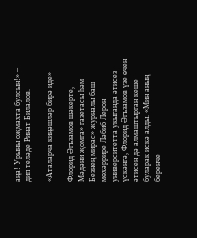аңа! Урыны оҗмахта булсын!» – дип теләде Ринат Билалов.

«Аталарча киңәшләр бирә иде»

Флорид Әгъзамов шәкерте, Мәдәни җомга» газетасы һәм Безнең мирас» журналы баш мөхәррире Ләбиб Лерон университетта укыганда әтисез үскәнгә, Флорид Әгъзамов үзе өчен әтисен дә алмаштырган кеше буларак искә алды. «Мин аның беренче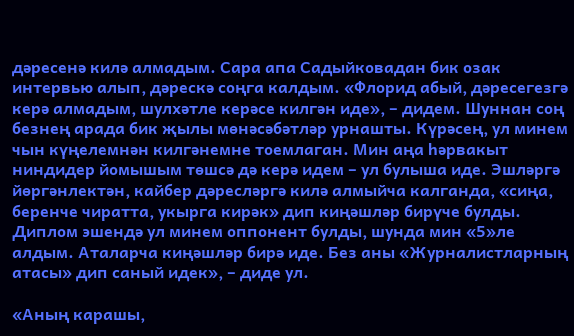дәресенә килә алмадым. Сара апа Садыйковадан бик озак интервью алып, дәрескә соңга калдым. «Флорид абый, дәресегезгә керә алмадым, шулхәтле керәсе килгән иде», – дидем. Шуннан соң безнең арада бик җылы мөнәсәбәтләр урнашты. Күрәсең, ул минем чын күңелемнән килгәнемне тоемлаган. Мин аңа һәрвакыт ниндидер йомышым төшсә дә керә идем – ул булыша иде. Эшләргә йөргәнлектән, кайбер дәресләргә килә алмыйча калганда, «сиңа, беренче чиратта, укырга кирәк» дип киңәшләр бирүче булды. Диплом эшендә ул минем оппонент булды, шунда мин «5»ле алдым. Аталарча киңәшләр бирә иде. Без аны «Журналистларның атасы» дип саный идек», – диде ул.

«Аның карашы,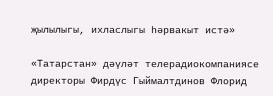җылылыгы, ихласлыгы һәрвакыт истә»

«Татарстан» дәүләт телерадиокомпаниясе директоры Фирдүс Гыймалтдинов Флорид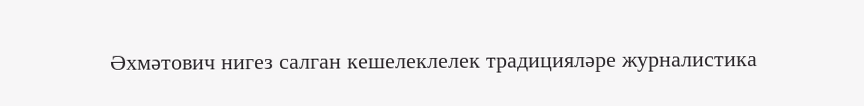Әхмәтович нигез салган кешелеклелек традицияләре журналистика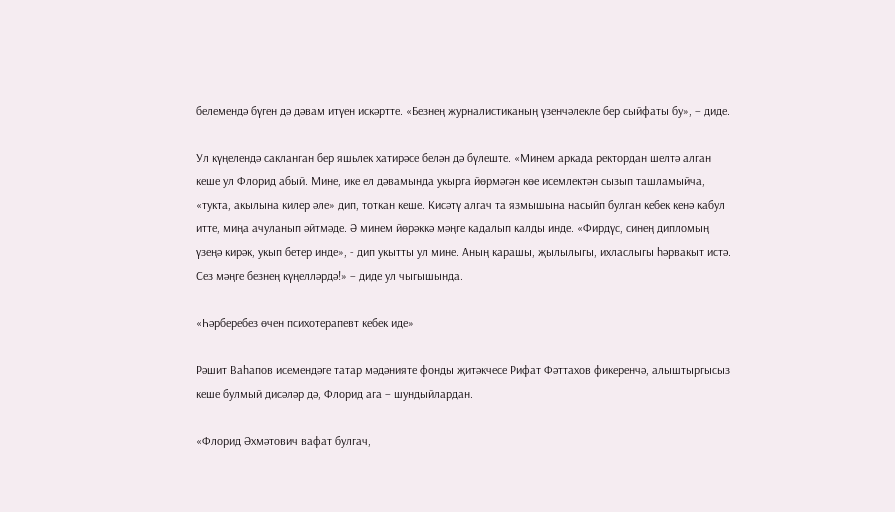белемендә бүген дә дәвам итүен искәртте. «Безнең журналистиканың үзенчәлекле бер сыйфаты бу», – диде.

Ул күңелендә сакланган бер яшьлек хатирәсе белән дә бүлеште. «Минем аркада ректордан шелтә алган кеше ул Флорид абый. Мине, ике ел дәвамында укырга йөрмәгән көе исемлектән сызып ташламыйча, «тукта, акылына килер әле» дип, тоткан кеше. Кисәтү алгач та язмышына насыйп булган кебек кенә кабул итте, миңа ачуланып әйтмәде. Ә минем йөрәккә мәңге кадалып калды инде. «Фирдүс, синең дипломың үзеңә кирәк, укып бетер инде», - дип укытты ул мине. Аның карашы, җылылыгы, ихласлыгы һәрвакыт истә. Сез мәңге безнең күңелләрдә!» – диде ул чыгышында.

«Һәрберебез өчен психотерапевт кебек иде»

Рәшит Ваһапов исемендәге татар мәдәнияте фонды җитәкчесе Рифат Фәттахов фикеренчә, алыштыргысыз кеше булмый дисәләр дә, Флорид ага – шундыйлардан.

«Флорид Әхмәтович вафат булгач,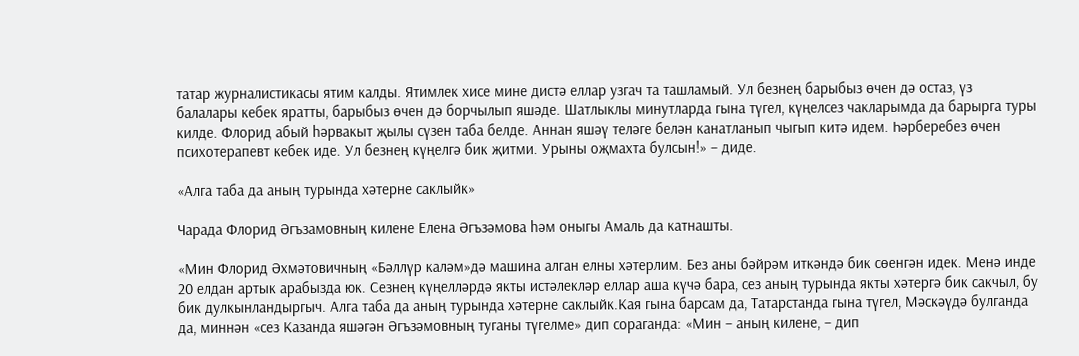татар журналистикасы ятим калды. Ятимлек хисе мине дистә еллар узгач та ташламый. Ул безнең барыбыз өчен дә остаз, үз балалары кебек яратты, барыбыз өчен дә борчылып яшәде. Шатлыклы минутларда гына түгел, күңелсез чакларымда да барырга туры килде. Флорид абый һәрвакыт җылы сүзен таба белде. Аннан яшәү теләге белән канатланып чыгып китә идем. Һәрберебез өчен психотерапевт кебек иде. Ул безнең күңелгә бик җитми. Урыны оҗмахта булсын!» – диде.

«Алга таба да аның турында хәтерне саклыйк»

Чарада Флорид Әгъзамовның килене Елена Әгъзәмова һәм оныгы Амаль да катнашты.

«Мин Флорид Әхмәтовичның «Бәллүр каләм»дә машина алган елны хәтерлим. Без аны бәйрәм иткәндә бик сөенгән идек. Менә инде 20 елдан артык арабызда юк. Сезнең күңелләрдә якты истәлекләр еллар аша күчә бара, сез аның турында якты хәтергә бик сакчыл, бу бик дулкынландыргыч. Алга таба да аның турында хәтерне саклыйк.Кая гына барсам да, Татарстанда гына түгел, Мәскәүдә булганда да, миннән «сез Казанда яшәгән Әгъзәмовның туганы түгелме» дип сораганда: «Мин – аның килене, – дип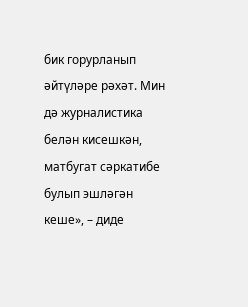бик горурланып әйтүләре рәхәт. Мин дә журналистика белән кисешкән, матбугат сәркатибе булып эшләгән кеше», – диде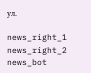ул.

news_right_1
news_right_2
news_bot